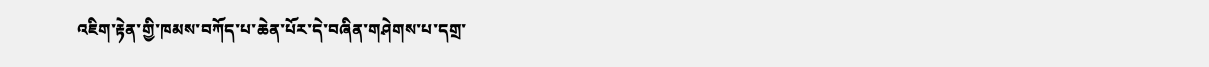འཇིག་རྟེན་གྱི་ཁམས་བཀོད་པ་ཆེན་པོར་དེ་བཞིན་གཤེགས་པ་དགྲ་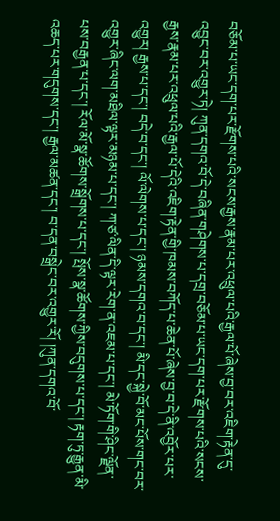བཅོམ་པ་ཡང་དག་པར་རྫོགས་པའི་སངས་རྒྱས་རྣམ་པར་འཕྲུལ་པའི་རྒྱལ་པོ་ཞེས་བྱ་བར་འཇིག་རྟེན་དུ་འབྱུང་བར་འགྱུར་ཏེ། ཀུན་དགའ་བོ་དེ་བཞིན་གཤེགས་པ་དགྲ་བཅོམ་པ་ཡང་དག་པར་རྫོགས་པའི་སངས་རྒྱས་རྣམ་པར་འཕྲུལ་པའི་རྒྱལ་པོ་དེའི་འཇིག་རྟེན་གྱི་ཁམས་བཀོད་པ་ཆེན་པོ་ཞེས་བྱ་བ་དེ་ནི་འབྱོར་པར་འགྱུར། རྒྱས་པ་དང་། བདེ་བ་དང་། ལོ་ལེགས་པ་དང་། ཉམས་དགའ་བ་དང་། མི་དང་སྐྱེ་བོ་མང་པོས་གང་བར་འགྱུར་ཞིང་ལག་མཐིལ་ལྟར་མཉམ་པ་དང་། ཀ་ཙ་ལིན་དི་ལྟར་རེག་ན་འཇམ་པ་དང་། མེ་ཏོག་གི་ཤིང་ལྗོན་པས་བརྒྱན་པ་དང་། རོལ་མོ་སྣ་ཚོགས་སྒྲོགས་པ་དང་། སྤོས་སྣ་ཚོགས་ཀྱིས་བདུགས་པ་དང་། རྟག་ཏུ་རྒྱུན་མི་འཆད་པར་གདུགས་དང་། རྒྱལ་མཚན་དང་། བ་དན་བསྒྲེང་བར་འགྱུར་རོ། །ཀུན་དགའ་བོ་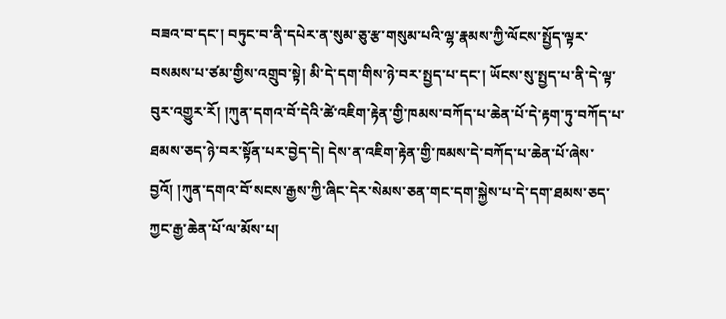བཟའ་བ་དང་། བཏུང་བ་ནི་དཔེར་ན་སུམ་ཅུ་རྩ་གསུམ་པའི་ལྷ་རྣམས་ཀྱི་ལོངས་སྤྱོད་ལྟར་བསམས་པ་ཙམ་གྱིས་འགྲུབ་སྟེ། མི་དེ་དག་གིས་ཉེ་བར་སྤྱད་པ་དང་། ཡོངས་སུ་སྤྱད་པ་ནི་དེ་ལྟ་བུར་འགྱུར་རོ། །ཀུན་དགའ་བོ་དེའི་ཚེ་འཇིག་རྟེན་གྱི་ཁམས་བཀོད་པ་ཆེན་པོ་དེ་རྟག་ཏུ་བཀོད་པ་ཐམས་ཅད་ཉེ་བར་སྟོན་པར་བྱེད་དེ། དེས་ན་འཇིག་རྟེན་གྱི་ཁམས་དེ་བཀོད་པ་ཆེན་པོ་ཞེས་བྱའོ། །ཀུན་དགའ་བོ་སངས་རྒྱས་ཀྱི་ཞིང་དེར་སེམས་ཅན་གང་དག་སྐྱེས་པ་དེ་དག་ཐམས་ཅད་ཀྱང་རྒྱ་ཆེན་པོ་ལ་མོས་པ།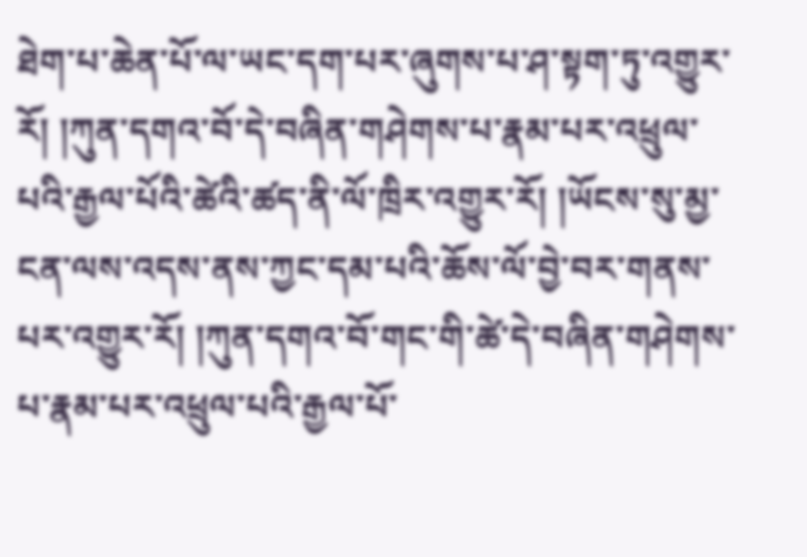ཐེག་པ་ཆེན་པོ་ལ་ཡང་དག་པར་ཞུགས་པ་ཤ་སྟག་ཏུ་འགྱུར་རོ། །ཀུན་དགའ་བོ་དེ་བཞིན་གཤེགས་པ་རྣམ་པར་འཕྲུལ་པའི་རྒྱལ་པོའི་ཚེའི་ཚད་ནི་ལོ་ཁྲིར་འགྱུར་རོ། །ཡོངས་སུ་མྱ་ངན་ལས་འདས་ནས་ཀྱང་དམ་པའི་ཆོས་ལོ་བྱེ་བར་གནས་པར་འགྱུར་རོ། །ཀུན་དགའ་བོ་གང་གི་ཚེ་དེ་བཞིན་གཤེགས་པ་རྣམ་པར་འཕྲུལ་པའི་རྒྱལ་པོ་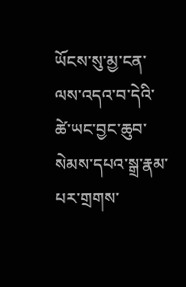ཡོངས་སུ་མྱ་ངན་ལས་འདའ་བ་དེའི་ཚེ་ཡང་བྱང་ཆུབ་སེམས་དཔའ་སྒྲ་རྣམ་པར་གྲགས་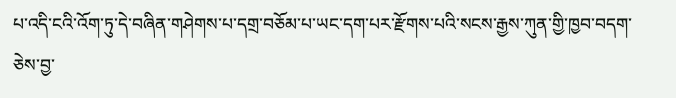པ་འདི་ངའི་འོག་ཏུ་དེ་བཞིན་གཤེགས་པ་དགྲ་བཅོམ་པ་ཡང་དག་པར་རྫོགས་པའི་སངས་རྒྱས་ཀུན་གྱི་ཁྱབ་བདག་ཅེས་བྱ་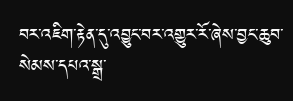བར་འཇིག་རྟེན་དུ་འབྱུང་བར་འགྱུར་རོ་ཞེས་བྱང་ཆུབ་སེམས་དཔའ་སྒྲ་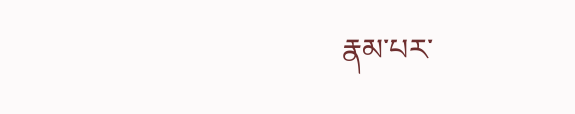རྣམ་པར་